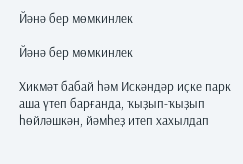Йәнә бер мөмкинлек

Йәнә бер мөмкинлек

Хикмәт бабай һәм Искәндәр иҫке парк аша үтеп барғанда, ҡыҙып-ҡыҙып һөйләшкән, йәмһеҙ итеп хахылдап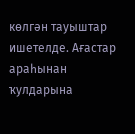көлгән тауыштар ишетелде. Ағастар араһынан ҡулдарына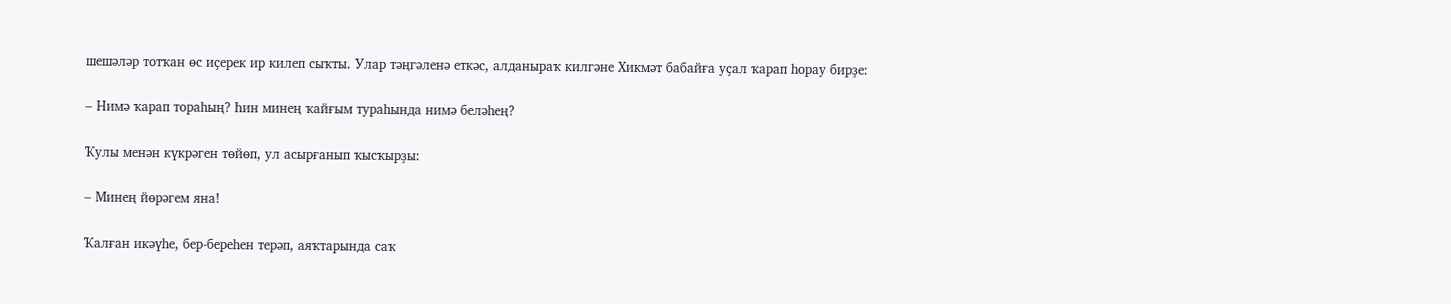шешәләр тотҡан өс иҫерек ир килеп сыҡты. Улар тәңгәленә еткәс, алданыраҡ килгәне Хикмәт бабайға уҫал ҡарап һорау бирҙе:

– Нимә ҡарап тораһың? Һин минең ҡайғым тураһында нимә беләһең?

Ҡулы менән күкрәген төйөп, ул асырғанып ҡысҡырҙы:

– Минең йөрәгем яна!

Ҡалған икәүһе, бер-береһен терәп, аяҡтарында саҡ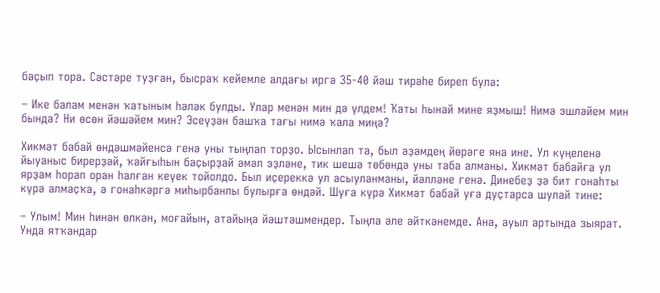баҫып тора. Сәстәре туҙған, бысраҡ кейемле алдағы иргә 35-40 йәш тирәһе биреп була:

– Ике балам менән ҡатыным һәләк булды. Улар менән мин дә үлдем! Ҡаты һынай мине яҙмыш! Нимә эшләйем мин бында? Ни өсөн йәшәйем мин? Эсеүҙән башҡа тағы нимә ҡала миңә?

Хикмәт бабай өндәшмәйенсә генә уны тыңлап торҙо. Ысынлап та, был әҙәмдең йөрәге яна ине. Ул күңеленә йыуаныс бирерҙәй, ҡайғыһын баҫырҙай әмәл эҙләне, тик шешә төбөндә уны таба алманы. Хикмәт бабайға ул ярҙам һорап оран һалған кеүек тойолдо. Был иҫереккә ул асыуланманы, йәлләне генә. Динебеҙ ҙә бит гонаһты күрә алмаҫҡа, ә гонаһкәргә миһырбанлы булырға өндәй. Шуға күрә Хикмәт бабай уға дуҫтарса шулай тине:

– Улым! Мин һинән өлкән, моғайын, атайыңа йәштәшмендер. Тыңла әле әйткәнемде. Ана, ауыл артында зыярат. Унда ятҡандар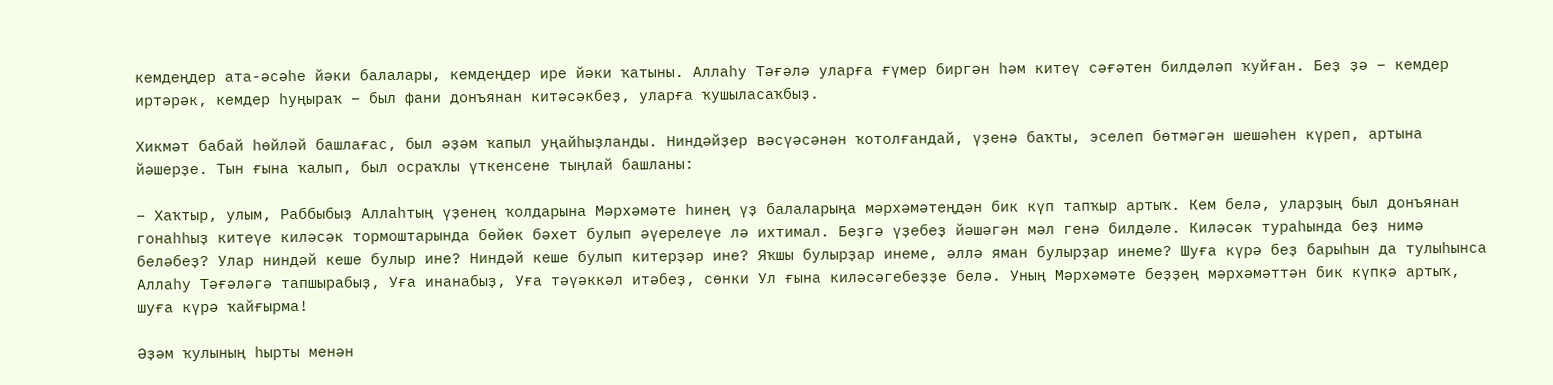кемдеңдер ата-әсәһе йәки балалары, кемдеңдер ире йәки ҡатыны. Аллаһу Тәғәлә уларға ғүмер биргән һәм китеү сәғәтен билдәләп ҡуйған. Беҙ ҙә – кемдер иртәрәк, кемдер һуңыраҡ – был фани донъянан китәсәкбеҙ, уларға ҡушыласаҡбыҙ.

Хикмәт бабай һөйләй башлағас, был әҙәм ҡапыл уңайһыҙланды. Ниндәйҙер вәсүәсәнән ҡотолғандай, үҙенә баҡты, эселеп бөтмәгән шешәһен күреп, артына йәшерҙе. Тын ғына ҡалып, был осраҡлы үткенсене тыңлай башланы:

– Хаҡтыр, улым, Раббыбыҙ Аллаһтың үҙенең ҡолдарына Мәрхәмәте һинең үҙ балаларыңа мәрхәмәтеңдән бик күп тапҡыр артыҡ. Кем белә, уларҙың был донъянан гонаһһыҙ китеүе киләсәк тормоштарында бөйөк бәхет булып әүерелеүе лә ихтимал. Беҙгә үҙебеҙ йәшәгән мәл генә билдәле. Киләсәк тураһында беҙ нимә беләбеҙ? Улар ниндәй кеше булыр ине? Ниндәй кеше булып китерҙәр ине? Яҡшы булырҙар инеме, әллә яман булырҙар инеме? Шуға күрә беҙ барыһын да тулыһынса Аллаһу Тәғәләгә тапшырабыҙ, Уға инанабыҙ, Уға тәүәккәл итәбеҙ, сөнки Ул ғына киләсәгебеҙҙе белә. Уның Мәрхәмәте беҙҙең мәрхәмәттән бик күпкә артыҡ, шуға күрә ҡайғырма!

Әҙәм ҡулының һырты менән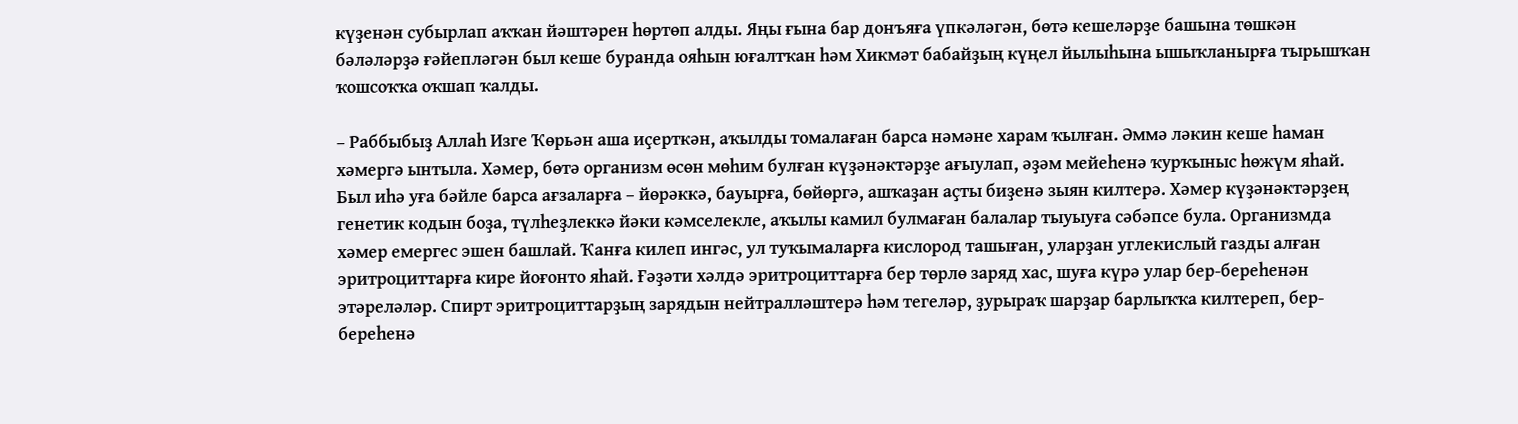күҙенән субырлап аҡҡан йәштәрен һөртөп алды. Яңы ғына бар донъяға үпкәләгән, бөтә кешеләрҙе башына төшкән бәләләрҙә ғәйепләгән был кеше буранда ояһын юғалтҡан һәм Хикмәт бабайҙың күңел йылыһына ышыҡланырға тырышҡан ҡошсоҡҡа оҡшап ҡалды.

– Раббыбыҙ Аллаһ Изге Ҡөрьән аша иҫерткән, аҡылды томалаған барса нәмәне харам ҡылған. Әммә ләкин кеше һаман хәмергә ынтыла. Хәмер, бөтә организм өсөн мөһим булған күҙәнәктәрҙе ағыулап, әҙәм мейеһенә ҡурҡыныс һөжүм яһай. Был иһә уға бәйле барса ағзаларға – йөрәккә, бауырға, бөйөргә, ашҡаҙан аҫты биҙенә зыян килтерә. Хәмер күҙәнәктәрҙең генетик кодын боҙа, түлһеҙлеккә йәки кәмселекле, аҡылы камил булмаған балалар тыуыуға сәбәпсе була. Организмда хәмер емергес эшен башлай. Ҡанға килеп ингәс, ул туҡымаларға кислород ташыған, уларҙан углекислый газды алған эритроциттарға кире йоғонто яһай. Ғәҙәти хәлдә эритроциттарға бер төрлө заряд хас, шуға күрә улар бер-береһенән этәреләләр. Спирт эритроциттарҙың зарядын нейтралләштерә һәм тегеләр, ҙурыраҡ шарҙар барлыҡҡа килтереп, бер-береһенә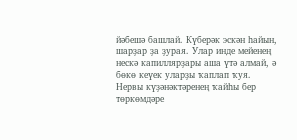йәбешә башлай. Күберәк эскән һайын, шарҙар ҙа ҙурая. Улар инде мейенең нескә капиллярҙары аша үтә алмай, ә бөкө кеүек уларҙы ҡаплап ҡуя. Нервы күҙәнәктәренең ҡайһы бер төркөмдәре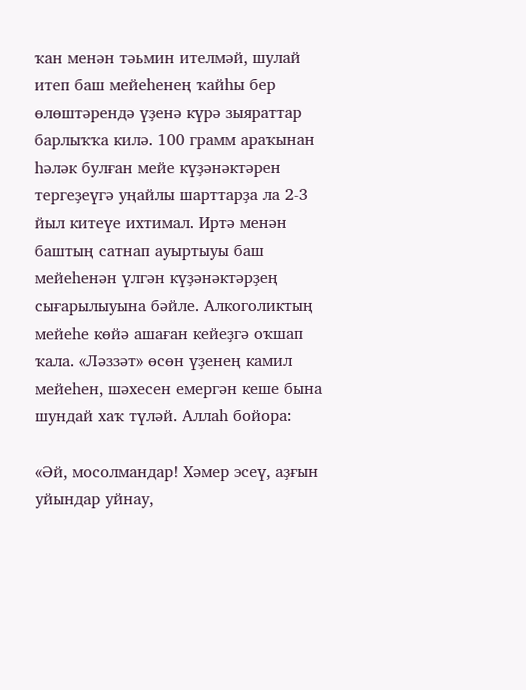ҡан менән тәьмин ителмәй, шулай итеп баш мейеһенең ҡайһы бер өлөштәрендә үҙенә күрә зыяраттар барлыҡҡа килә. 100 грамм араҡынан һәләк булған мейе күҙәнәктәрен тергеҙеүгә уңайлы шарттарҙа ла 2-3 йыл китеүе ихтимал. Иртә менән баштың сатнап ауыртыуы баш мейеһенән үлгән күҙәнәктәрҙең сығарылыуына бәйле. Алкоголиктың мейеһе көйә ашаған кейеҙгә оҡшап ҡала. «Ләззәт» өсөн үҙенең камил мейеһен, шәхесен емергән кеше бына шундай хаҡ түләй. Аллаһ бойора:

«Әй, мосолмандар! Хәмер эсеү, аҙғын уйындар уйнау,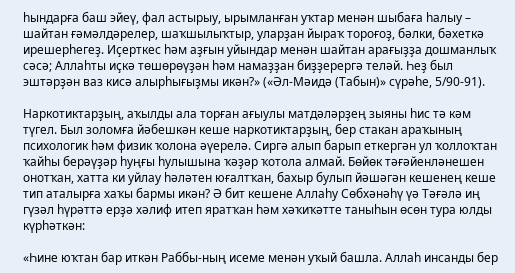һындарға баш эйеү, фал астырыу, ырымланған уҡтар менән шыбаға һалыу – шайтан ғәмәлдәрелер, шаҡшылыҡтыр, уларҙан йыраҡ тороғоҙ, бәлки, бәхеткә ирешерһегеҙ. Иҫерткес һәм аҙғын уйындар менән шайтан арағыҙҙа дошманлыҡ сәсә; Аллаһты иҫкә төшөрөүҙән һәм намаҙҙан биҙҙерергә теләй. Һеҙ был эштәрҙән ваз кисә алырһығыҙмы икән?» («Әл-Мәидә (Табын)» сүрәһе, 5/90-91).

Наркотиктарҙың, аҡылды ала торған ағыулы матдәләрҙең зыяны һис тә кәм түгел. Был золомға йәбешкән кеше наркотиктарҙың, бер стакан араҡының психологик һәм физик ҡолона әүерелә. Сиргә алып барып еткергән ул ҡоллоҡтан ҡайһы берәүҙәр һуңғы һулышына ҡәҙәр ҡотола алмай. Бөйөк тәғәйенләнешен онотҡан, хатта ки уйлау һәләтен юғалтҡан, бахыр булып йәшәгән кешенең кеше тип аталырға хаҡы бармы икән? Ә бит кешене Аллаһу Сөбхәнәһү үә Тәғәлә иң гүзәл һүрәттә ерҙә хәлиф итеп яратҡан һәм хәҡиҡәтте таныһын өсөн тура юлды күрһәткән:

«Һине юҡтан бар иткән Раббы-ның исеме менән уҡый башла. Аллаһ инсанды бер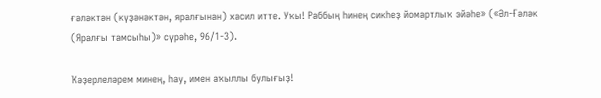ғәләктән (күҙәнәктән, яралғынан) хасил итте. Уҡы! Раббың һинең сикһеҙ йомартлыҡ эйәһе» («Әл-Ғәләк (Яралғы тамсыһы)» сүрәһе, 96/1-3).

Ҡәҙерлеләрем минең, һау, имен аҡыллы булығыҙ!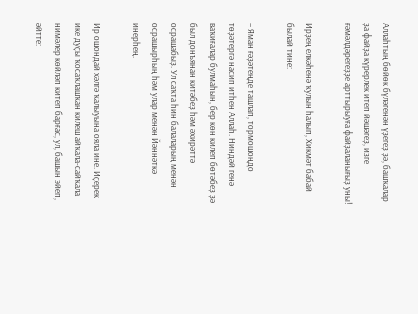Аллаһтың бөйөк бүләгенән үҙегеҙ ҙә, башҡалар ҙа файҙа күрерлек итеп йәшәгеҙ, изге ғәмәлдәрегеҙҙе арттырыуға файҙаланығыҙ уны!

Ирҙең елкәһенә ҡулын һалып, Хикмәт бабай былай тине:

– Яман ғәҙәтеңде ташлап, тормошоңдо төҙәтергә насип итһен Аллаһ. Ниндәй генә ваҡиғалар булмаһын, бер көн килеп бөтәбеҙ ҙә был донъянан китәбеҙ һәм әхирәттә осрашабыҙ. Ул саҡта һин балаларың менән осрашырһың һәм улар менән Йәннәткә инерһең.

Ир ошондай хәлгә ҡалыуына ояла ине. Иҫерек ике дуҫы ҡосаҡлашҡан килеш айҡала-сайҡала нимәлер көйләп китеп барғас, ул, башын эйеп, әйтте: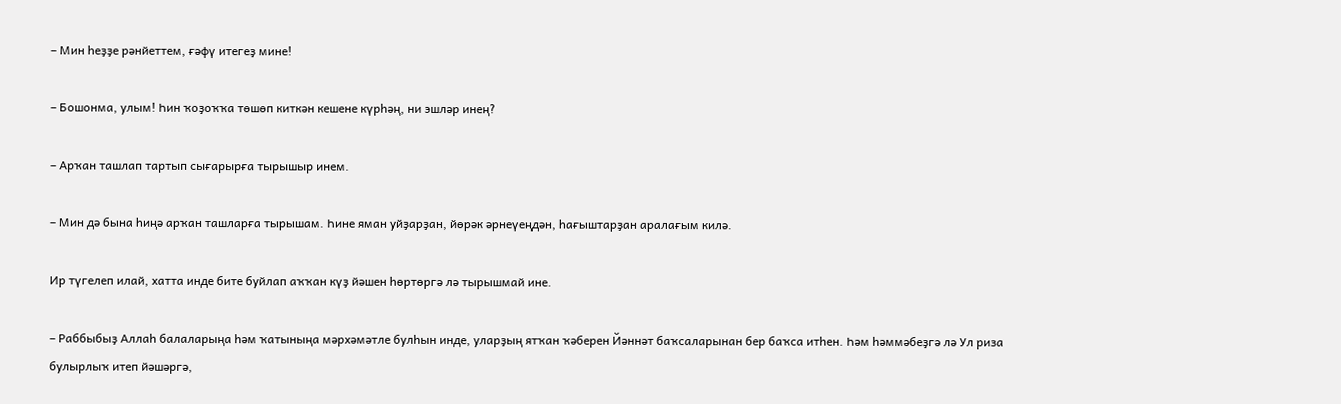– Мин һеҙҙе рәнйеттем, ғәфү итегеҙ мине!

– Бошонма, улым! Һин ҡоҙоҡҡа төшөп киткән кешене күрһәң, ни эшләр инең?

– Арҡан ташлап тартып сығарырға тырышыр инем.

– Мин дә бына һиңә арҡан ташларға тырышам. Һине яман уйҙарҙан, йөрәк әрнеүеңдән, һағыштарҙан аралағым килә.

Ир түгелеп илай, хатта инде бите буйлап аҡҡан күҙ йәшен һөртөргә лә тырышмай ине.

– Раббыбыҙ Аллаһ балаларыңа һәм ҡатыныңа мәрхәмәтле булһын инде, уларҙың ятҡан ҡәберен Йәннәт баҡсаларынан бер баҡса итһен. Һәм һәммәбеҙгә лә Ул риза булырлыҡ итеп йәшәргә,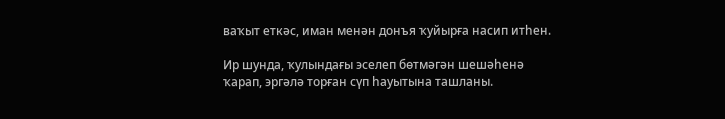ваҡыт еткәс, иман менән донъя ҡуйырға насип итһен.

Ир шунда, ҡулындағы эселеп бөтмәгән шешәһенә ҡарап, эргәлә торған сүп һауытына ташланы.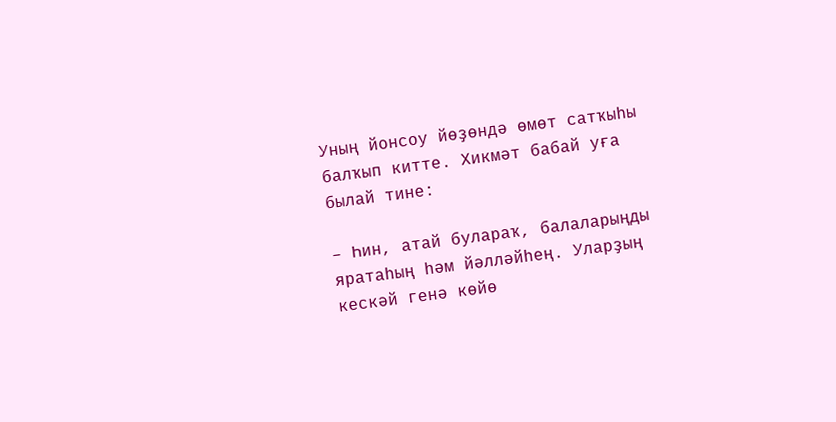Уның йонсоу йөҙөндә өмөт сатҡыһы балҡып китте. Хикмәт бабай уға былай тине:

– Һин, атай булараҡ, балаларыңды яратаһың һәм йәлләйһең. Уларҙың кескәй генә көйө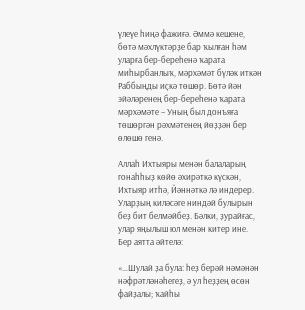үлеүе һиңә фажиғә. Әммә кешене, бөтә мәхлүктәрҙе бар ҡылған һәм уларға бер-береһенә ҡарата миһырбанлыҡ, мәрхәмәт бүләк иткән Раббыңды иҫкә төшөр. Бөтә йән эйәләренең бер-береһенә ҡарата мәрхәмәте – Уның был донъяға төшөргән рәхмәтенең йөҙҙән бер өлөшө генә.

Аллаһ Ихтыяры менән балаларың гонаһһыҙ көйө әхирәткә күскән, Ихтыяр итһә, Йәннәткә лә индерер. Уларҙың киләсәге ниндәй булырын беҙ бит белмәйбеҙ. Бәлки, ҙурайғас, улар яңылыш юл менән китер ине. Бер аятта әйтелә:

«…Шулай ҙа була: һеҙ берәй нәмәнән нәфрәтләнәһегеҙ, ә ул һеҙҙең өсөн файҙалы; ҡайһы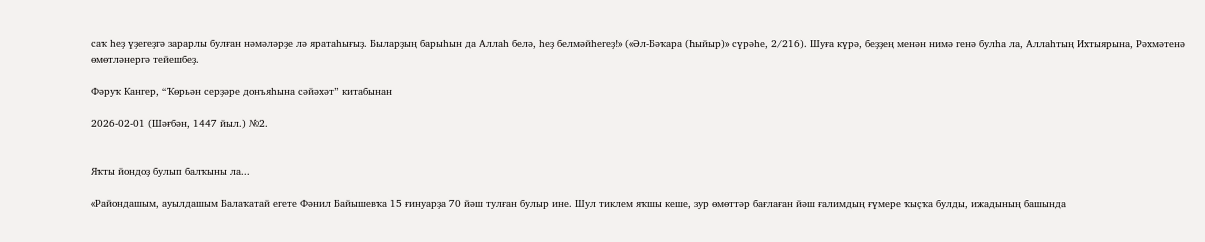саҡ һеҙ үҙегеҙгә зарарлы булған нәмәләрҙе лә яратаһығыҙ. Быларҙың барыһын да Аллаһ белә, һеҙ белмәйһегеҙ!» («Әл-Бәҡара (Һыйыр)» сүрәһе, 2/216). Шуға күрә, беҙҙең менән нимә генә булһа ла, Аллаһтың Ихтыярына, Рәхмәтенә өмөтләнергә тейешбеҙ.

Фәруҡ Кангер, “Ҡөрьән серҙәре донъяһына сәйәхәт” китабынан

2026-02-01 (Шәғбән, 1447 йыл.) №2.


Яҡты йондоҙ булып балҡыны ла...

«Райондашым, ауылдашым Балаҡатай егете Фәнил Байышевҡа 15 ғинуарҙа 70 йәш тулған булыр ине. Шул тиклем яҡшы кеше, зур өмөттәр бағлаған йәш ғалимдың ғүмере ҡыҫҡа булды, ижадының башында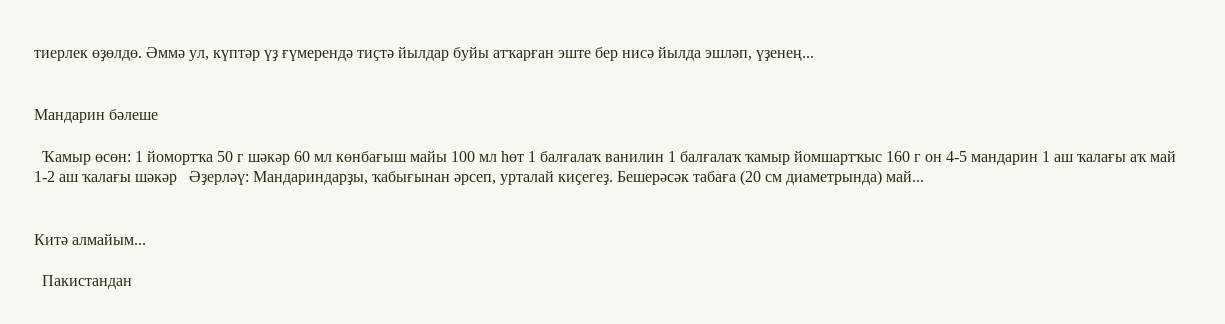тиерлек өҙөлдө. Әммә ул, күптәр үҙ ғүмерендә тиҫтә йылдар буйы атҡарған эште бер нисә йылда эшләп, үҙенең...


Мандарин бәлеше

  Ҡамыр өсөн: 1 йомортҡа 50 г шәкәр 60 мл көнбағыш майы 100 мл һөт 1 балғалаҡ ванилин 1 балғалаҡ ҡамыр йомшартҡыс 160 г он 4-5 мандарин 1 аш ҡалағы аҡ май 1-2 аш ҡалағы шәкәр   Әҙерләү: Мандариндарҙы, ҡабығынан әрсеп, урталай киҫегеҙ. Бешерәсәк табаға (20 см диаметрында) май...


Китә алмайым...

  Пакистандан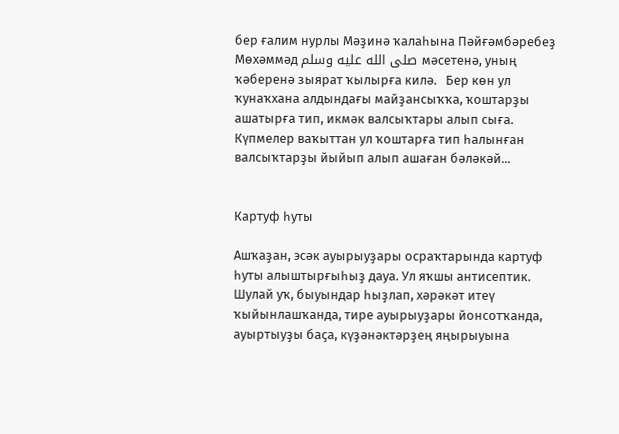бер ғалим нурлы Мәҙинә ҡалаһына Пәйғәмбәребеҙ Мөхәммәд صلى الله عليه وسلم мәсетенә, уның ҡәберенә зыярат ҡылырға килә.   Бер көн ул ҡунаҡхана алдындағы майҙансыҡҡа, ҡоштарҙы ашатырға тип, икмәк валсыҡтары алып сыға. Күпмелер ваҡыттан ул ҡоштарға тип һалынған валсыҡтарҙы йыйып алып ашаған бәләкәй...


Картуф һуты

Ашҡаҙан, эсәк ауырыуҙары осраҡтарында картуф һуты алыштырғыһыҙ дауа. Ул яҡшы антисептик. Шулай уҡ, быуындар һыҙлап, хәрәкәт итеү ҡыйынлашҡанда, тире ауырыуҙары йонсотҡанда, ауыртыуҙы баҫа, күҙәнәктәрҙең яңырыуына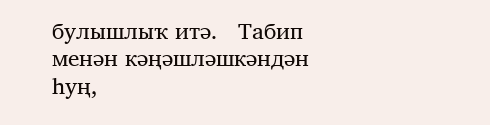булышлыҡ итә.   Табип менән кәңәшләшкәндән һуң,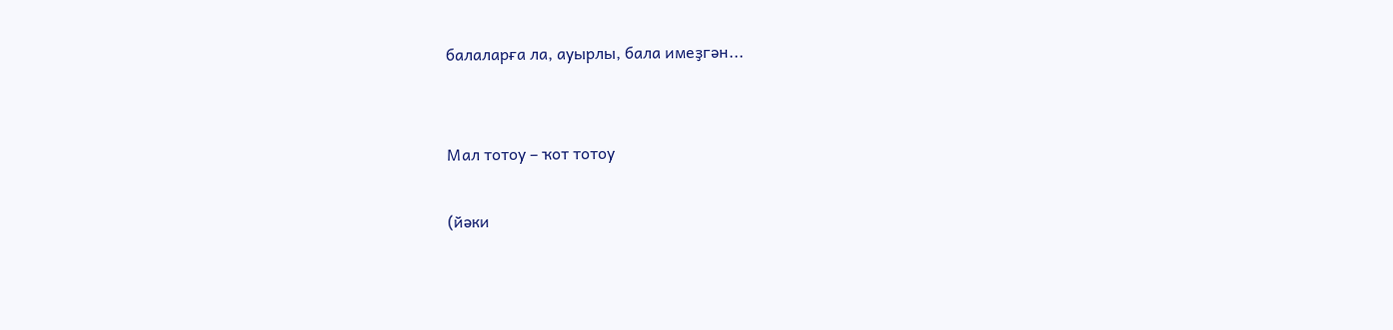балаларға ла, ауырлы, бала имеҙгән...


Мал тотоу – ҡот тотоу

(йәки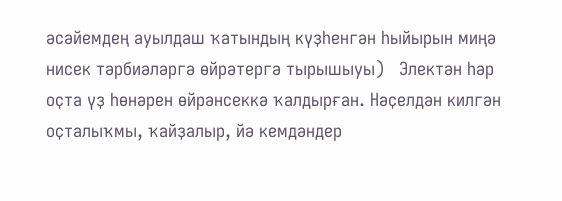әсәйемдең ауылдаш ҡатындың күҙһенгән һыйырын миңә нисек тәрбиәләргә өйрәтергә тырышыуы)   Электән һәр оҫта үҙ һөнәрен өйрәнсеккә ҡалдырған. Нәҫелдән килгән оҫталыҡмы, ҡайҙалыр, йә кемдәндер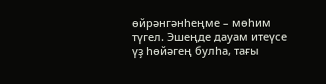өйрәнгәнһеңме – мөһим түгел. Эшеңде дауам итеүсе үҙ һөйәгең булһа, тағы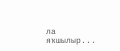ла яҡшылыр...